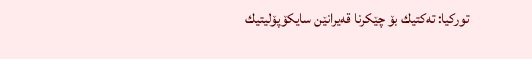توركیا: ته‌كتیك بۆ چێكرنا قه‌یرانێن سایكۆپۆلیتیك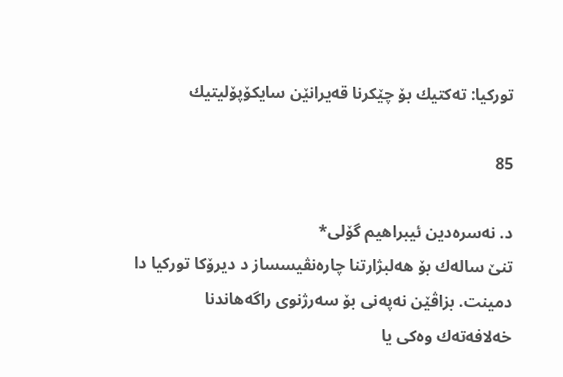توركیا: ته‌كتیك بۆ چێكرنا قه‌یرانێن سایكۆپۆلیتیك

85

د. نه‌سره‌دین ئیبراهیم گۆلى*
تنێ ساله‌ك بۆ هه‌لبژارتنا چاره‌نڤیسساز د دیرۆكا توركیا دا دمینت. بزاڤێن نه‌په‌نى بۆ سه‌رژنوى راگه‌هاندنا خه‌لافه‌ته‌ك وه‌كى یا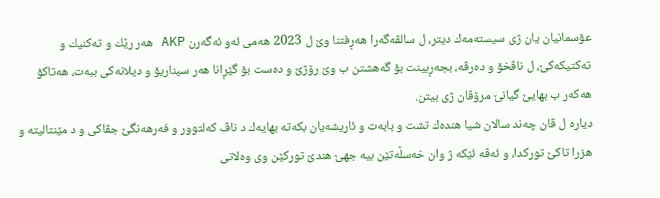عۆسمانیان یان ژى سیسته‌مه‌ك دیتر، ل سالڤه‌گه‌را هه‌ڕفتنا وێ ل 2023 هه‌مى ئه‌و ئه‌گه‌رن AKP هه‌ر رێك و ته‌كنیك و ته‌كتیكه‌كێ، ل ناڤخۆ و ده‌رڤه‌، بجه‌ڕبینت بۆ گه‌هشتن ب وێ رۆژێ و ده‌ست بۆ گێڕانا هه‌ر سیناریۆ و دیلانه‌كى ببه‌ت، هه‌تاكۆ هه‌كه‌ر ب بهایێ گیانێ مرۆڤان ژى بیتن.
دیاره‌ ل ڤان چه‌ند سالان شیا هنده‌ك تشت و بابه‌ت و ئاریشه‌یان بكه‌ته‌ بهایه‌ك د ناڤ كه‌لتوور و فه‌رهه‌نگێ جڤاكى و د مێنتالیته‌ و هزرا تاكێ توركدا، و ئه‌ڤه‌ ئێكه‌ ژ وان خه‌سڵه‌تێن بیه‌ جهێ هندێ توركێن وى وه‌لاتى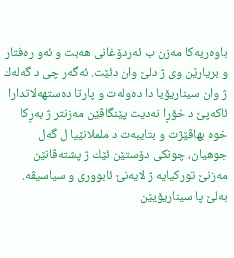باوه‌ریه‌كا مه‌زن ب ئه‌ردۆغانى هه‌بت و ئه‌و ره‌فتار و بریارێن وى ژ دلێ وان دئێت. ئه‌گه‌ر چى د گه‌له‌ك ژ وان سیناریۆیا دا ده‌وله‌ت و پارتا ده‌ستهه‌لاتدارا ئاكه‌پێ د خۆڕا نه‌دیت پێنگاڤێن مه‌زنتر ژ به‌ڕكا خوه‌ بهاڤێژت و بتایبه‌ت د ململانێیا ل گه‌ل جوهیان، چونكى دۆستێن ئێك ژ پشته‌ڤانێن مه‌زنێ توركیایه‌ ژ لایه‌نێ ئابوورى و سیاسیڤه‌. به‌لێ پا سیناریۆیێن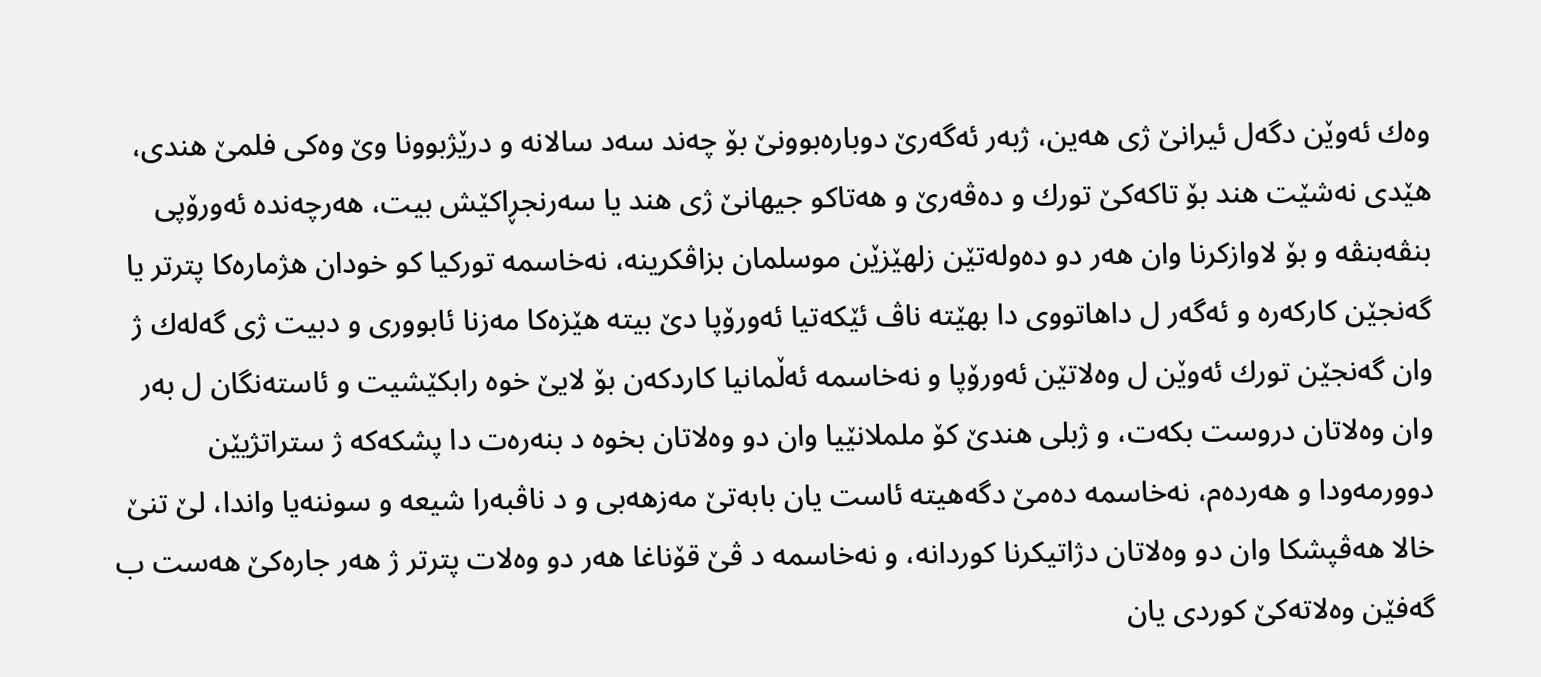وه‌ك ئه‌وێن دگه‌ل ئیرانێ ژى هه‌ین، ژبه‌ر ئه‌گه‌رێ دوباره‌بوونێ بۆ چه‌ند سه‌د سالانه‌ و درێژبوونا وێ وه‌كى فلمێ هندى، هێدى نه‌شێت هند بۆ تاكه‌كێ تورك و ده‌ڤه‌رێ و هه‌تاكو جیهانێ ژى هند یا سه‌رنجڕاكێش بیت، هه‌رچه‌نده‌ ئه‌ورۆپى بنڤه‌بنڤه‌ و بۆ لاوازكرنا وان هه‌ر دو ده‌وله‌تێن زلهێزێن موسلمان بزاڤكرینه‌، نه‌خاسمه‌ توركیا كو خودان هژماره‌كا پترتر یا گه‌نجێن كاركه‌ره‌ و ئه‌گه‌ر ل داهاتووى دا بهێته‌ ناڤ ئێكه‌تیا ئه‌ورۆپا دێ بیته‌ هێزه‌كا مه‌زنا ئابوورى و دبیت ژى گه‌له‌ك ژ وان گه‌نجێن تورك ئه‌وێن ل وه‌لاتێن ئه‌ورۆپا و نه‌خاسمه‌ ئه‌ڵمانیا كاردكه‌ن بۆ لایێ خوه‌ رابكێشیت و ئاسته‌نگان ل به‌ر وان وه‌لاتان دروست بكه‌ت، و ژبلى هندێ كۆ ململانێیا وان دو وه‌لاتان بخوه‌ د بنه‌ره‌ت دا پشكه‌كه‌ ژ ستراتژیێن دوورمه‌ودا و هه‌رده‌م، نه‌خاسمه‌ ده‌مێ دگه‌هیته‌ ئاست یان بابه‌تێ مه‌زهه‌بى و د ناڤبه‌را شیعه‌ و سوننه‌یا واندا، لێ تنێ خالا هه‌ڤپشكا وان دو وه‌لاتان دژاتیكرنا كوردانه‌، و نه‌خاسمه‌ د ڤێ قۆناغا هه‌ر دو وه‌لات پترتر ژ هه‌ر جاره‌كێ هه‌ست ب گه‌فێن وه‌لاته‌كێ كوردى یان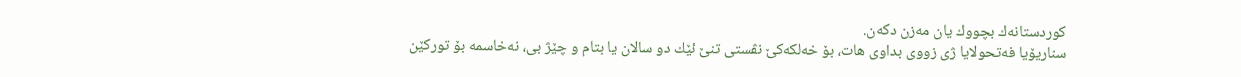كوردستانه‌ك بچووك یان مه‌زن دكه‌ن.
سناریۆیا فه‌تحولایا ژى زووى بداوى هات، بۆ خه‌لكه‌كێ نڤستى تنێ ئێك دو سالان یا بتام و چێژ بى، نه‌خاسمه‌ بۆ توركێن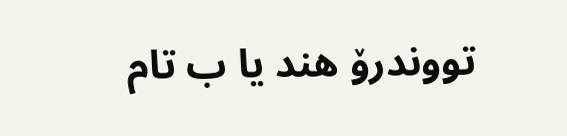تووندرۆ هند یا ب تام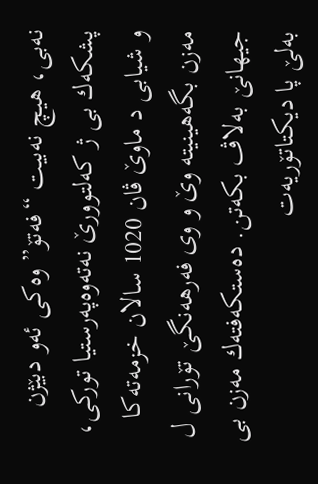نه‌بى، هیچ نه‌بیت “فه‌تۆ” وه‌كى ئه‌و دبێژن پشكه‌ك بى ژ كه‌لتوورێ نه‌ته‌وه‌په‌رستیا توركى، و شیابى د ماوێ ڤان 1020 سالان خزمه‌ته‌كا مه‌زن بگه‌هینیته‌ وێ و وى فه‌رهه‌نگێ تۆرانى ل جیهانێ به‌لاڤ بكه‌تن. ده‌ستكه‌فته‌ك مه‌زن بى به‌لێ پا دیكتاتۆریه‌ت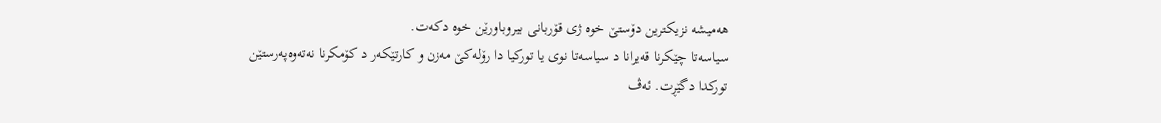هه‌میشه‌ نزیكترین دۆستێ خوه‌ ژى قۆربانى بیروباورێن خوه‌ دكه‌ت.
سیاسه‌تا چێكرنا قه‌یرانا د سیاسه‌تا نوى یا توركیا دا رۆله‌كێ مه‌زن و كارتێكه‌ر د كۆمكرنا نه‌ته‌وه‌په‌رستێن توركدا دگێڕت. ئه‌ڤ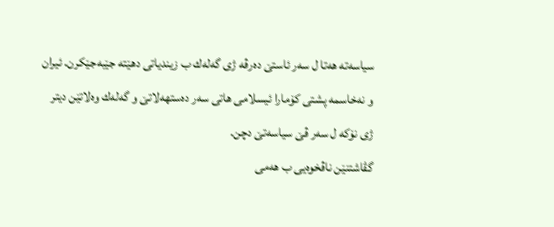سیاسه‌ته‌ هه‌تا ل سه‌ر ئاستێ ده‌رڤه‌ ژى گه‌له‌ك ب زیندیاتى دهێته‌ جێبه‌جێكرن. ئیران و نه‌خاسمه‌ پشتى كۆمارا ئیسلامى هاتى سه‌ر ده‌ستهه‌لاتێ و گه‌له‌ك وه‌لاتێن دیتر ژى نۆكه‌ ل سه‌ر ڤێ سیاسه‌تێ دچن.
گڤاشتنێن ناڤخوه‌یى ب هه‌مى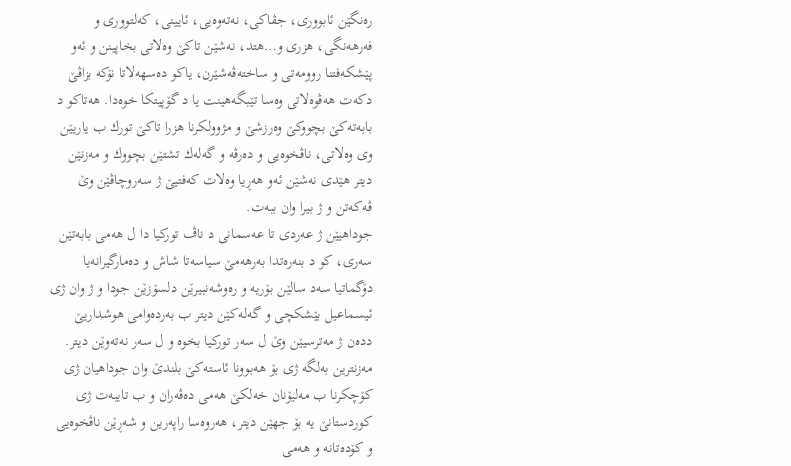ره‌نگێن ئابوورى، جڤاكى، نه‌ته‌وه‌یى، ئایینى، كه‌لتوورى و فه‌رهه‌نگى، هزرى و…هتد، نه‌شێن تاكێ وه‌لاتى بخاپینن و ئه‌و پێشكه‌فتنا روومه‌تى و ساخته‌ڤه‌شێرن، یاكو ده‌سهه‌لاتا نۆكه‌ بزاڤێ دكه‌ت هه‌ڤوه‌لاتى وه‌سا تێبگه‌هینت یا د گۆپیتكا خوه‌دا. هه‌تاكو د بابه‌ته‌كێ بچووكێ وه‌رزشێ و مژوولكرنا هزرا تاكێ تورك ب یاریێن وى وه‌لاتى، ناڤخوه‌یى و ده‌رڤه‌ و گه‌له‌ك تشتێن بچووك و مه‌زنێن دیتر هێدى نه‌شێن ئه‌و هه‌ڕیا وه‌لات كه‌فتیێ ژ سه‌روچاڤێن وێ ڤه‌كه‌تن و ژ بیرا وان ببه‌ت.
جوداهیێن ژ عه‌ردى تا عه‌سمانى د ناڤ توركیا دا ل هه‌مى بابه‌تێن سه‌رى، كو د بنه‌ره‌تدا به‌رهه‌مێ سیاسه‌تا شاش و ده‌مارگیرانه‌یا دۆگماتیا سه‌د سالێن بۆریه‌ و ره‌وشه‌نبیرێن دلسۆزێن جودا و ژ وان ژى ئیسماعیل بێشكچى و گه‌له‌كێن دیتر ب به‌رده‌وامى هوشداریێ دده‌ن ژ مه‌ترسیێن وێ ل سه‌ر توركیا بخوه‌ و ل سه‌ر نه‌ته‌وێن دیتر. مه‌زنترین به‌لگه‌ ژى بۆ هه‌بوونا ئاسته‌كێ بلندێ وان جوداهیان ژى كۆچكرنا ب مه‌لیۆنان خه‌لكێ هه‌مى ده‌ڤه‌ران و ب تایبه‌ت ژى كوردستانێ یه‌ بۆ جهێن دیتر، هه‌روه‌سا راپه‌رین و شه‌ڕێن ناڤخوه‌یى و كۆده‌تانه‌ و هه‌مى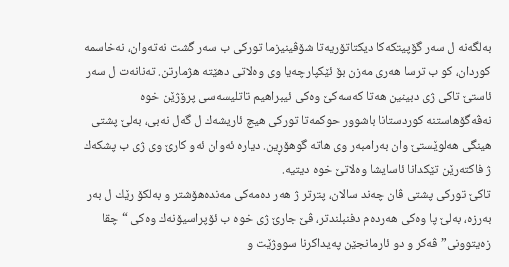به‌لگه‌نه‌ ل سه‌ر گۆپیتكه‌كا دیكتاتۆریه‌تا شۆڤینیزما توركى ب سه‌ر گشت نه‌ته‌وان، نه‌خاسمه‌ كوردان، كو ب ترسا هه‌رى مه‌زن بۆ ئێكپارچه‌یا وى وه‌لاتى دهێته‌ هژمارتن. ته‌نانه‌ت ل سه‌ر ئاستێ تاكى ژى دبینین هه‌تا كه‌سه‌كێ وه‌كى ئیبراهیم تاتلیسه‌سى پرۆژێن خوه‌ نه‌ڤه‌گۆهاستنه‌ كوردستانا باشوور حوكمه‌تا توركى هیچ ئاریشه‌ك ل گه‌ل نه‌بى، به‌لێ پشتى هینگى هه‌لوێستێ وان به‌رامبه‌ر وى هاته‌ گوهۆڕین. دیاره‌ ئه‌وان ئه‌و كارێ وى ژى ب پشكه‌ك ژ فاكته‌رێن تێكدانا ئاسایشا وه‌لاتێ خوه‌ دیتیه‌.
تاكێ توركى پشتى ڤان چه‌ند سالان، پترتر ژ هه‌ر ده‌مه‌كى مه‌نده‌هۆشتر و به‌لكۆ رێك ل به‌ر به‌رزه‌، به‌لێ پا وه‌كى هه‌رده‌م دفنبلندتر، ڤێ جارێ ژى خوه‌ ب ئۆپراسیۆنه‌ك وه‌كى “چقا زه‌یتوونى” ڤه‌كر و دو ئارمانجێن په‌یداكرنا سووژێت و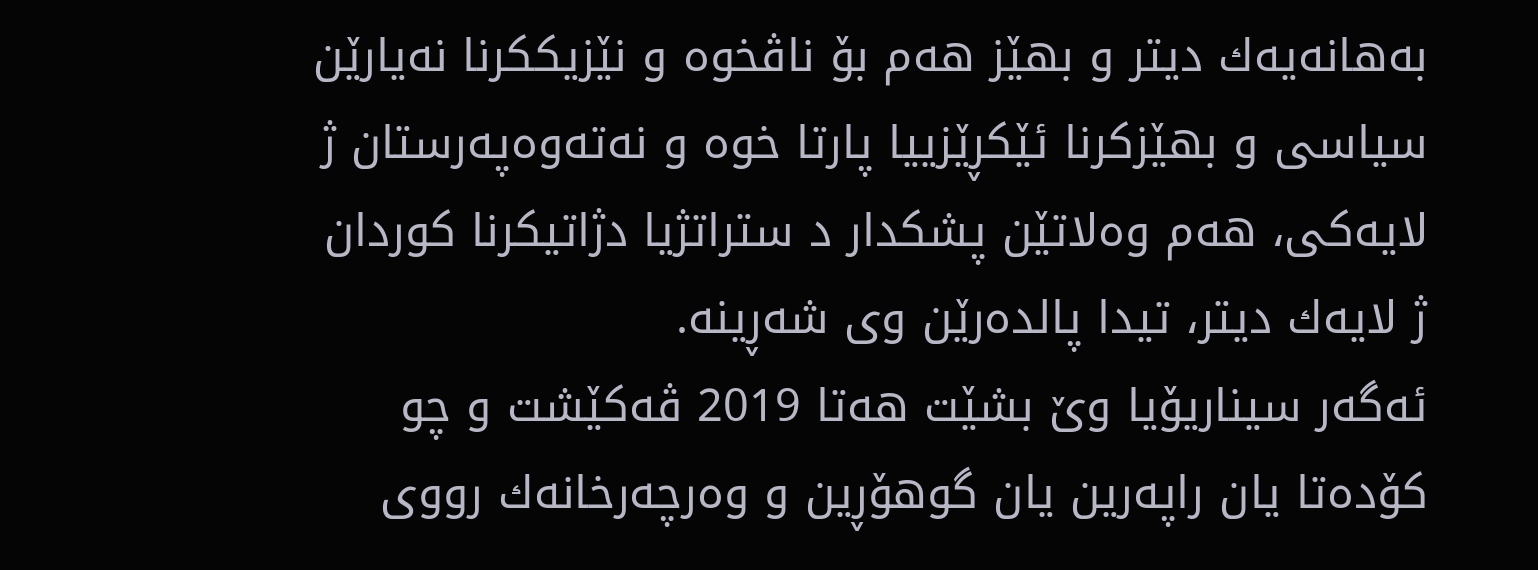به‌هانه‌یه‌ك دیتر و بهێز هه‌م بۆ ناڤخوه‌ و نێزیككرنا نه‌یارێن سیاسى و بهێزكرنا ئێكڕێزییا پارتا خوه‌ و نه‌ته‌وه‌په‌رستان ژ لایه‌كى، هه‌م وه‌لاتێن پشكدار د ستراتژیا دژاتیكرنا كوردان ژ لایه‌ك دیتر، تیدا پالده‌رێن وى شه‌ڕینه‌.
ئه‌گه‌ر سیناریۆیا وێ بشێت هه‌تا 2019 ڤه‌كێشت و چو كۆده‌تا یان راپه‌رین یان گوهۆڕین و وه‌رچه‌رخانه‌ك رووى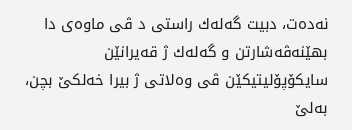نه‌ده‌ت، دبیت گه‌له‌ك راستى د ڤى ماوه‌ى دا بهێنه‌ڤه‌شارتن و گه‌له‌ك ژ قه‌یرانێن سایكۆپۆلیتیكێن ڤى وه‌لاتى ژ بیرا خه‌لكێ بچن، به‌لێ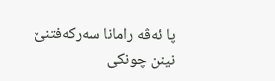پا ئه‌ڤه‌ رامانا سه‌ركه‌فتنێ نینن چونكى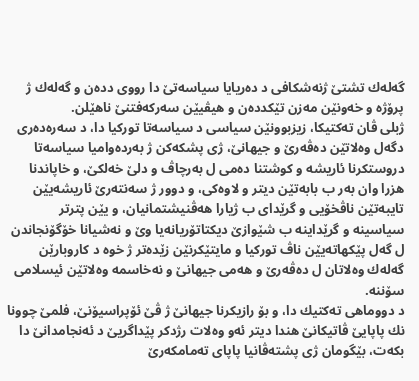گه‌له‌ك تشتێ ژنه‌شكافى د ده‌ریایا سیاسه‌تێ دا رووى دده‌ن و گه‌له‌ك ژ پرۆژه‌ و خه‌ونێن مه‌زن تێكدده‌ن و هیڤیێن سه‌ركه‌فتنێ ناهێلن.
ژبلى ڤان ته‌كتیكا، زیزبوونێن سیاسى د سیاسه‌تا توركیا دا، د سه‌ره‌ده‌رى دگه‌ل وه‌لاتێن ده‌ڤه‌رێ و جیهانێ، ژى پشكه‌كن ژ به‌رده‌وامیا سیاسه‌تا دروستكرنا ئاریشه‌ و كوشتنا ده‌مى ل به‌رچاڤ و دلێ خه‌لكێ، و خاپاندنا هزرا وان به‌ر ب بابه‌تێن دیتر و لاوه‌كى، و دوور ژ سه‌نته‌رێ ئاریشه‌یێن تایبه‌تێن ناڤخۆیى و گرێداى ب ژیارا هه‌ڤنیشتمانیان، و یێن پترتر سیاسینه‌ و گرێداینه‌ ب شێوازێ دیكتاتۆریانه‌یا وێ و نه‌شیانا خۆگۆنجاندن ل گه‌ل پێكهاته‌یێن ناڤ توركیا و مایتێكرنێن زێده‌تر ژ خوه‌ د كاروبارێن گه‌له‌ك وه‌لاتان ل ده‌ڤه‌رێ و هه‌مى جیهانێ و نه‌خاسمه‌ وه‌لاتێن ئیسلامى سۆننه‌.
د دووماهی ته‌كتیك دا، و بۆ رازیكرنا جیهانێ ژ ڤێ ئۆپراسیۆنێ، فلمێ چوونا نك پاپایێ ڤاتیكانێ هندا دیتر ئه‌و وه‌لات رژدكر پێداگریێ د ئه‌نجامدانێ دا بكه‌ت، بێگومان ژى پشته‌ڤانیا پاپاى ته‌مامكه‌رێ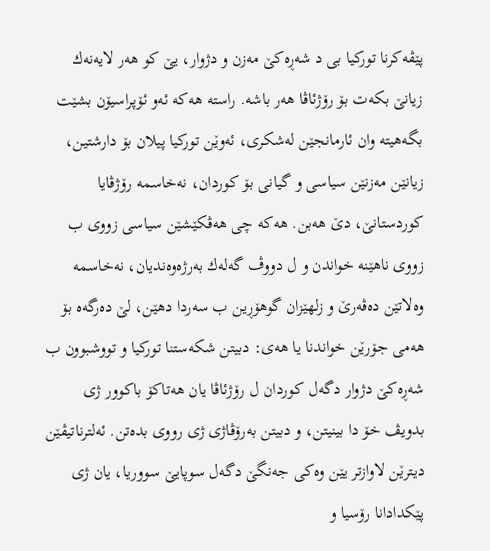پێڤه‌كرنا توركیا بى د شه‌ڕه‌كێ مه‌زن و دژوار، یێ كو هه‌ر لایه‌نه‌ك زیانێ بكه‌ت بۆ رۆژئاڤا هه‌ر باشه‌. راسته‌ هه‌كه‌ ئه‌و ئۆپراسیۆن بشێت بگه‌هیته‌ وان ئارمانجێن له‌شكرى، ئه‌وێن توركیا پیلان بۆ دارشتین، زیانێن مه‌زنێن سیاسى و گیانى بۆ كوردان، نه‌خاسمه‌ رۆژڤایا كوردستانێ، دێ هه‌بن. هه‌كه‌ چى هه‌ڤكێشێن سیاسى زووى ب زووى ناهێنه‌ خواندن و ل دووڤ گه‌له‌ك به‌رژه‌وه‌ندیان، نه‌خاسمه‌ وه‌لاتێن ده‌ڤه‌رێ و زلهێزان گوهۆڕین ب سه‌ردا دهێن، لێ ده‌رگه‌ه بۆ هه‌مى جۆرێن خواندنا یا هه‌ى: دبیتن شكه‌ستنا توركیا و تووشبوون ب شه‌ڕه‌كێ دژوار دگه‌ل كوردان ل رۆژئاڤا یان هه‌تاكۆ باكوور ژى بدویڤ خۆ دا بینیتن، و دبیتن به‌رۆڤاژى ژى رووى بده‌تن. ئه‌لترناتیڤێن دیترێن لاوازتر یێن وه‌كى جه‌نگێ دگه‌ل سوپایێ سووریا، یان ژى پێكدادانا رۆسیا و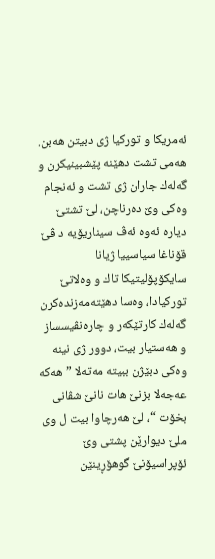ئه‌مریكا و توركیا ژى دبیتن هه‌بن. هه‌مى تشت دهێنه‌ پێشبینیكرن و گه‌له‌ك جاران ژى تشت و ئه‌نجام وه‌كى وێ ده‌رناچن، لێ تشتێ دیاره‌ ئه‌وه‌ ئه‌ڤ سیناریۆیه‌ د ڤێ قۆناغا سیاسییا ژیانا سایكۆپۆلیتیكا تاك و وه‌لاتێ توركیادا، وه‌سا دهێته‌مه‌زنده‌كرن گه‌له‌ك كارتێكه‌ر و چاره‌نڤیسساز و هه‌ستیار بیت، دوور ژى نینه‌ وه‌كى دبێژن ببیته‌ مه‌ته‌لا ” هه‌كه‌ عه‌جه‌لا بزنێ هات نانێ شڤانى بخۆت “، لێ هه‌رچاوا بیت ل وى ملێ دیوارێن پشتى وێ ئۆپراسیۆنێ گوهۆڕینێن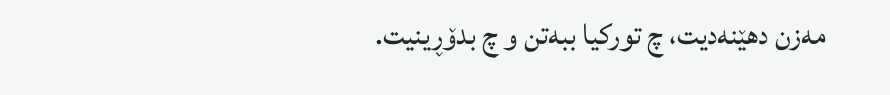مه‌زن دهێنه‌دیت، چ توركیا ببه‌تن و چ بدۆڕینیت.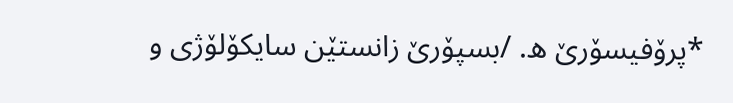*پرۆفیسۆرێ ه. /بسپۆرێ زانستێن سایكۆلۆژى و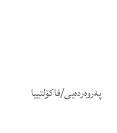په‌روه‌رده‌یى/فاكۆلتییا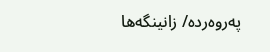په‌روه‌رده‌/ زانینگه‌ها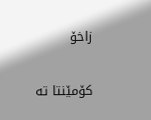زاخۆ

کۆمێنتا تە